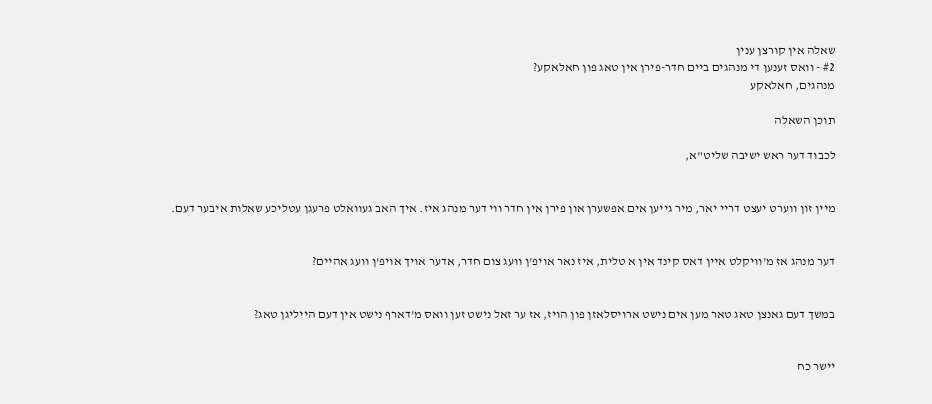שאלה אין קורצן ענין
#2 - וואס זענען די מנהגים ביים חדר-פירן אין טאג פון חאלאקע?
מנהגים, חאלאקע

תוכן השאלה

לכבוד דער ראש ישיבה שליט"א,


מיין זון ווערט יעצט דריי יאר, מיר גייען אים אפשערן און פירן אין חדר ווי דער מנהג איז. איך האב געוואלט פרעגן עטליכע שאלות איבער דעם.


דער מנהג אז מ'וויקלט איין דאס קינד אין א טלית, איז נאר אויפ'ן וועג צום חדר, אדער אויך אויפ'ן וועג אהיים?


במשך דעם גאנצן טאג טאר מען אים נישט ארויסלאזן פון הויז, אז ער זאל נישט זען וואס מ'דארף נישט אין דעם הייליגן טאג?


יישר כח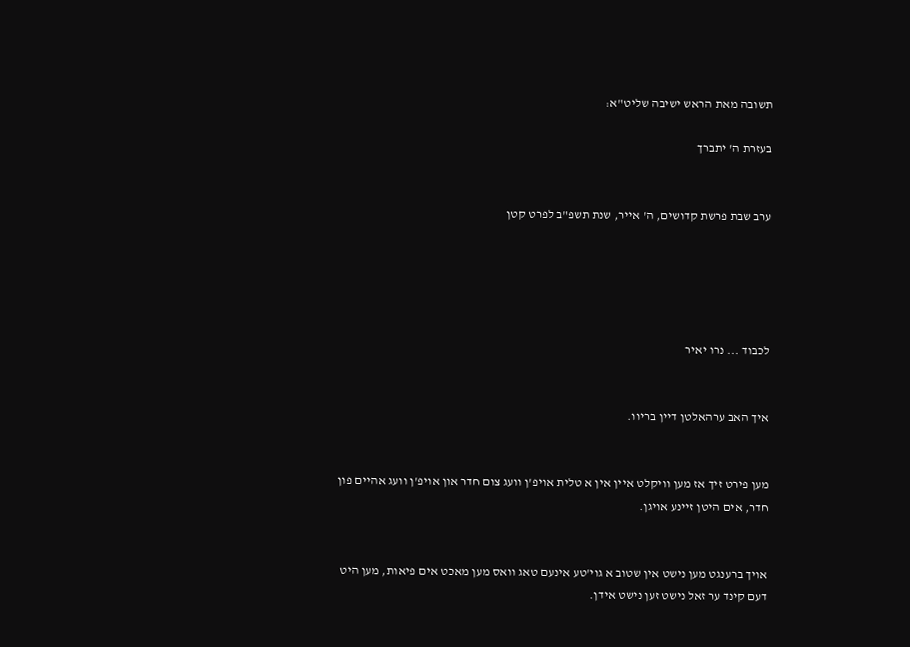תשובה מאת הראש ישיבה שליט"א:

בעזרת ה' יתברך


ערב שבת פרשת קדושים, ה' אייר, שנת תשפ"ב לפרט קטן





לכבוד ... נרו יאיר


איך האב ערהאלטן דיין בריוו.


מען פירט זיך אז מען וויקלט איין אין א טלית אויפ'ן וועג צום חדר און אויפ'ן וועג אהיים פון חדר, אים היטן זיינע אויגן.


אויך ברענגט מען נישט אין שטוב א גוי'טע אינעם טאג וואס מען מאכט אים פיאות, מען היט דעם קינד ער זאל נישט זען נישט אידן.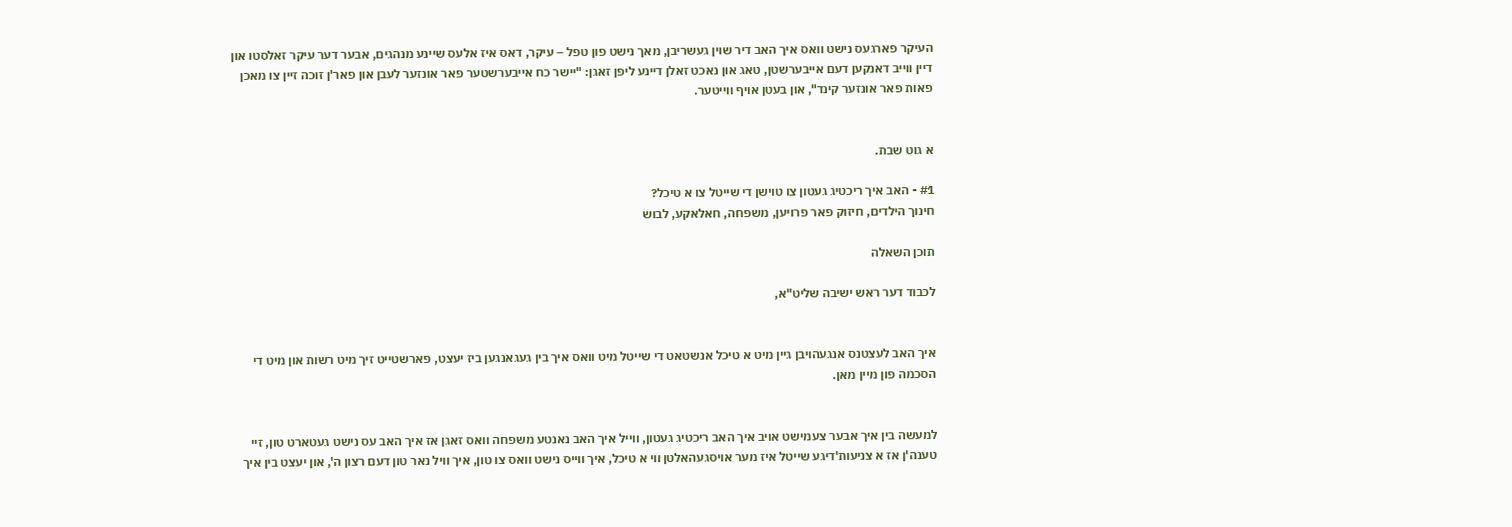העיקר פארגעס נישט וואס איך האב דיר שוין געשריבן, מאך נישט פון טפל – עיקר, דאס איז אלעס שיינע מנהגים, אבער דער עיקר זאלסטו און דיין ווייב דאנקען דעם אייבערשטן, טאג און נאכט זאלן דיינע ליפן זאגן: "יישר כח אייבערשטער פאר אונזער לעבן און פאר'ן זוכה זיין צו מאכן פאות פאר אונזער קינד", און בעטן אויף ווייטער.


א גוט שבת.

#1 - האב איך ריכטיג געטון צו טוישן די שייטל צו א טיכל?
חינוך הילדים, חיזוק פאר פרויען, משפחה, חאלאקע, לבוש

תוכן השאלה

לכבוד דער ראש ישיבה שליט"א,


איך האב לעצטנס אנגעהויבן גיין מיט א טיכל אנשטאט די שייטל מיט וואס איך בין געגאנגען ביז יעצט, פארשטייט זיך מיט רשות און מיט די הסכמה פון מיין מאן.


למעשה בין איך אבער צעמישט אויב איך האב ריכטיג געטון, ווייל איך האב נאנטע משפחה וואס זאגן אז איך האב עס נישט געטארט טון, זיי טענה'ן אז א צניעות'דיגע שייטל איז מער אויסגעהאלטן ווי א טיכל, איך ווייס נישט וואס צו טון, איך וויל נאר טון דעם רצון ה', און יעצט בין איך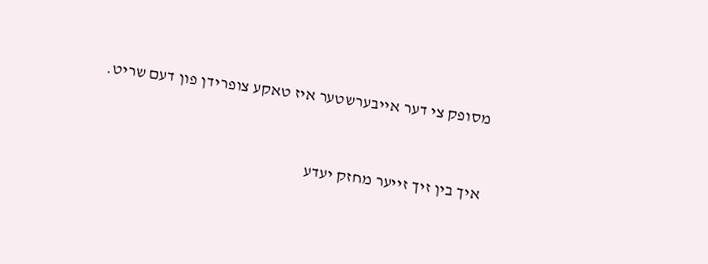מסופק צי דער אייבערשטער איז טאקע צופרידן פון דעם שריט.


איך בין זיך זייער מחזק יעדע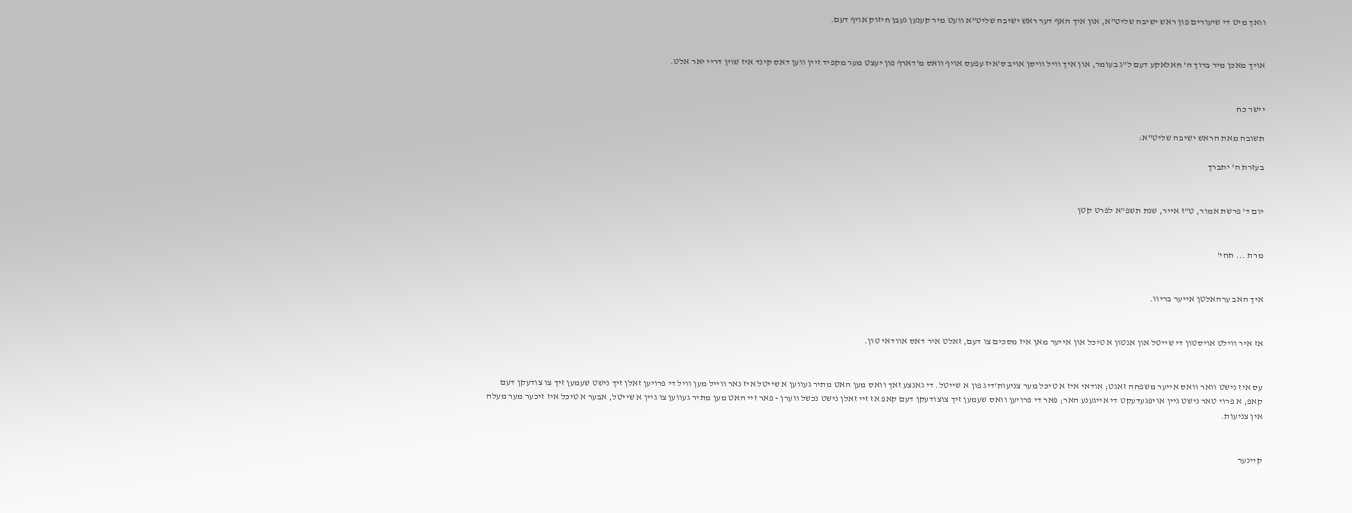וואך מיט די שיעורים פון ראש ישיבה שליט"א, און איך האף דער ראש ישיבה שליט"א וועט מיר קענען געבן חיזוק אויף דעם.


אויך מאכן מיר ברוך ה' חאלאקע דעם ל"ג בעומר, און איך וויל וויסן אויב ס'איז עפעס אויף וואס מ'דארף פון יעצט מער מקפיד זיין ווען דאס קינד איז שוין דריי יאר אלט.


יישר כח

תשובה מאת הראש ישיבה שליט"א:

בעזרת ה' יתברך


יום ד' פרשת אמור, ט"ז אייר, שנת תשפ"א לפרט קטן


מרת ... תחי'


איך האב ערהאלטן אייער בריוו.


אז איר ווילט אויסטון די שייטל און אנטון א טיכל און אייער מאן איז מסכים צו דעם, זאלט איר דאס אוודאי טון.


עס איז נישט וואר וואס אייער משפחה זאגט; אודאי איז א טיכל מער צניעות'דיג פון א שייטל. די גאנצע זאך וואס מען האט מתיר געווען א שייטל איז נאר ווייל מען וויל די פרויען זאלן זיך נישט שעמען זיך צו צודעקן דעם קאפ, א פרוי טאר נישט גיין אויפגעדעקט די אייגענע האר; פאר די פרויען וואס שעמען זיך צוצודעקן דעם קאפ אז זיי זאלן נישט נכשל ווערן - פאר זיי האט מען מתיר געווען צו גיין א שייטל, אבער א טיכל איז זיכער מער מעלה אין צניעות.


קיינער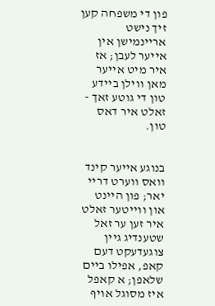פון די משפחה קען זיך נישט אריינמישן אין אייער לעבן; אז איר מיט אייער מאן ווילן ביידע טון די גוטע זאך - זאלט איר דאס טון.


בנוגע אייער קינד וואס ווערט דריי יאר; פון היינט און ווייטער זאלט איר זען ער זאל שטענדיג גיין צוגעדעקט דעם קאפ, אפילו ביים שלאפן; א קאפל איז מסוגל אויף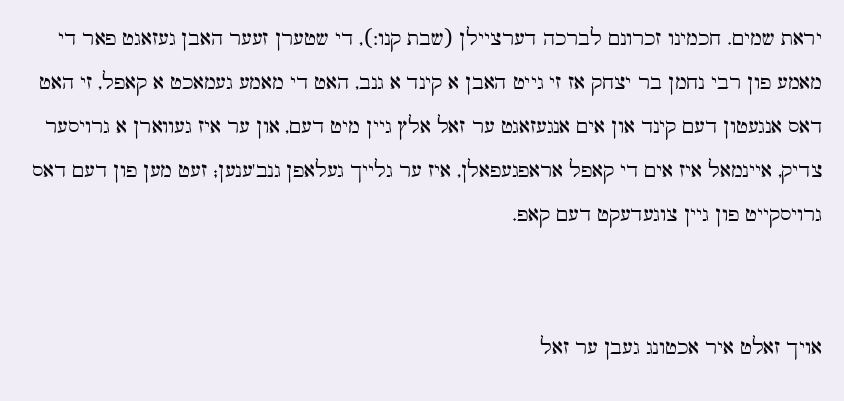יראת שמים. חכמינו זכרונם לברכה דערציילן (שבת קנו:), די שטערן זעער האבן געזאגט פאר די מאמע פון רבי נחמן בר יצחק אז זי גייט האבן א קינד א גנב, האט די מאמע געמאכט א קאפל, זי האט דאס אנגעטון דעם קינד און אים אנגעזאגט ער זאל אלץ גיין מיט דעם, און ער איז געווארן א גרויסער צדיק, איינמאל איז אים די קאפל אראפגעפאלן, איז ער גלייך געלאפן גנב'ענען; זעט מען פון דעם דאס גרויסקייט פון גיין צוגעדעקט דעם קאפ.


אויך זאלט איר אכטונג געבן ער זאל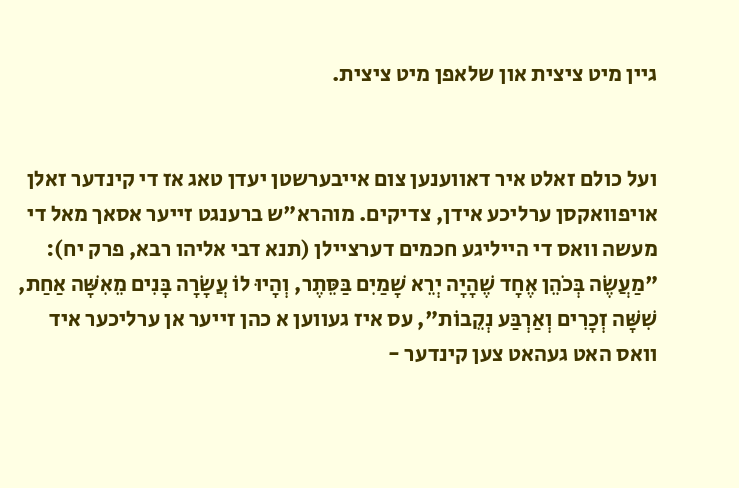גיין מיט ציצית און שלאפן מיט ציצית.


ועל כולם זאלט איר דאווענען צום אייבערשטן יעדן טאג אז די קינדער זאלן אויפוואקסן ערליכע אידן, צדיקים. מוהרא"ש ברענגט זייער אסאך מאל די מעשה וואס די הייליגע חכמים דערציילן (תנא דבי אליהו רבא, פרק יח): "מַעֲשֶׂה בְּכֹהֵן אֶחָד שֶׁהָיָה יְרֵא שָׁמַיִם בַּסֵּתֶר, וְהָיוּ לוֹ עֲשָׂרָה בָּנִים מֵאִשָּׁה אַחַת, שִׁשָּׁה זְכָרִים וְאַרְבַּע נְקֵבוֹת", עס איז געווען א כהן זייער אן ערליכער איד וואס האט געהאט צען קינדער -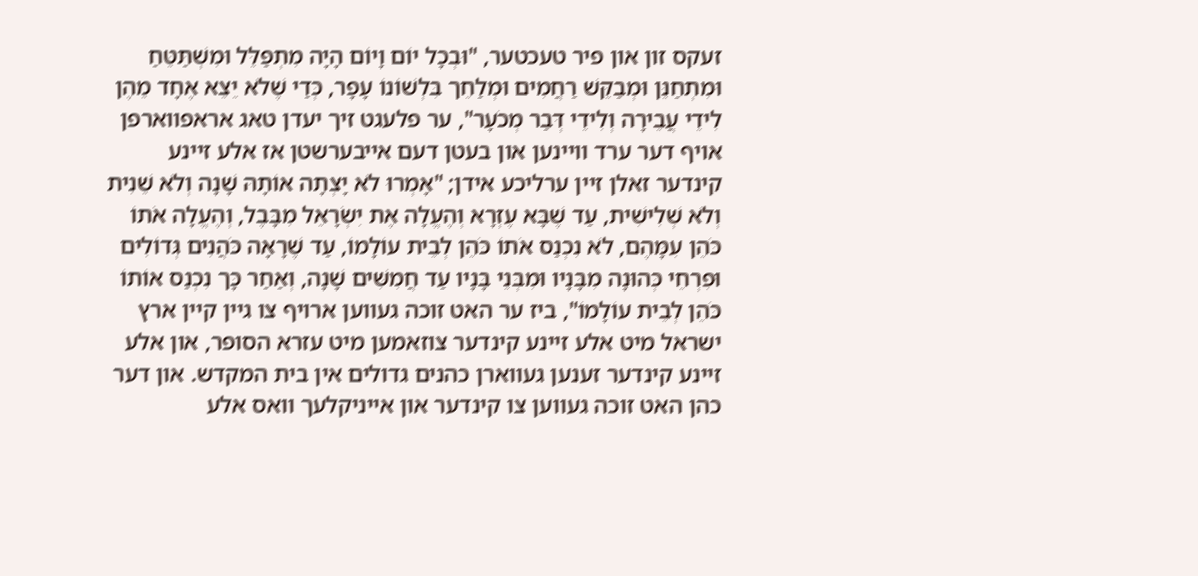זעקס זון און פיר טעכטער, "וּבְכָל יוֹם וָיוֹם הָיָה מִתְפַּלֵּל וּמִשְׁתַּטֵּחַ וּמִתְחַנֵּן וּמְבַקֵּשׁ רַחֲמִים וּמְלַחֵך בִּלְשׁוֹנוֹ עָפָר, כְּדַי שֶׁלֹא יֵצֵא אֶחָד מֵהֶן לִידֵי עֲבֵירָה וְלִידֵי דְּבַר מְכֹעָר", ער פלעגט זיך יעדן טאג אראפווארפן אויף דער ערד וויינען און בעטן דעם אייבערשטן אז אלע זיינע קינדער זאלן זיין ערליכע אידן; "אָמְרוּ לֹא יָצְתָה אוֹתָהּ שָׁנָה וְלֹא שֵׁנִית וְלֹא שְׁלִישִׁית, עַד שֶׁבָּא עֶזְרָא וְהֶעֱלָה אֶת יִשְׂרָאֵל מִבָּבֶל, וְהֶעֱלָה אֹתוֹ כֹּהֵן עִמָּהֶם, לֹא נִכְנַס אֹתוֹ כֹּהֵן לְבֵית עוֹלָמוֹ, עַד שֶׁרָאָה כֹּהֲנִים גְּדוֹלִים וּפִרְחֵי כְּהוּנָה מִבָּנָיו וּמִבְּנֵי בָּנָיו עַד חֲמִשִּׁים שָׁנָה, וְאַחַר כָּך נִכְנַס אוֹתוֹ כֹּהֵן לְבֵית עוֹלָמוֹ", ביז ער האט זוכה געווען ארויף צו גיין קיין ארץ ישראל מיט אלע זיינע קינדער צוזאמען מיט עזרא הסופר, און אלע זיינע קינדער זענען געווארן כהנים גדולים אין בית המקדש. און דער כהן האט זוכה געווען צו קינדער און אייניקלעך וואס אלע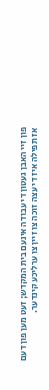פון זיי האבן געטון די עבודה אינעם בית המקדש; זעט מען פון דעם אז תפילה איז די עצה זוכה צו זיין צו ערליכע קינדער.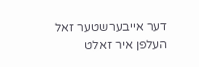דער אייבערשטער זאל העלפן איר זאלט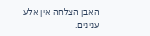האבן הצלחה אין אלע ענינים.